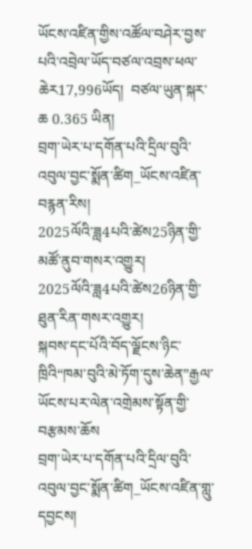ཡོངས་འཛིན་གྱིས་འཚོལ་བཤེར་བྱས་པའི་འབྲེལ་ཡོད་བཙལ་འབྲས་ཕལ་ཆེར17,996ཡོད།  བཙལ་ཡུན་སྐར་ཆ 0.365 ཡིན།
བྲག་ཡེར་པ་དགོན་པའི་དྲིལ་བུའི་འབུལ་བྱང་སྨོན་ཚིག_ཡོངས་འཛིན་བརྙན་རིས།
2025ལོའི་ཟླ4པའི་ཚེས25ཉིན་གྱི་མཚོ་ནུབ་གསར་འགྱུར།
2025ལོའི་ཟླ4པའི་ཚེས26ཉིན་གྱི་ཐུན་རིན་གསར་འགྱུར།
སྐབས་དང་པོའི་བོད་ལྗོངས་ཉིང་ཁྲིའི“ཁམ་བུའི་མེ་ཏོག་དུས་ཆེན”རྒྱལ་ཡོངས་པར་ལེན་འགྲེམས་སྟོན་གྱི་བརྩམས་ཆོས
བྲག་ཡེར་པ་དགོན་པའི་དྲིལ་བུའི་འབུལ་བྱང་སྨོན་ཚིག_ཡོངས་འཛིན་གླུ་དབྱངས།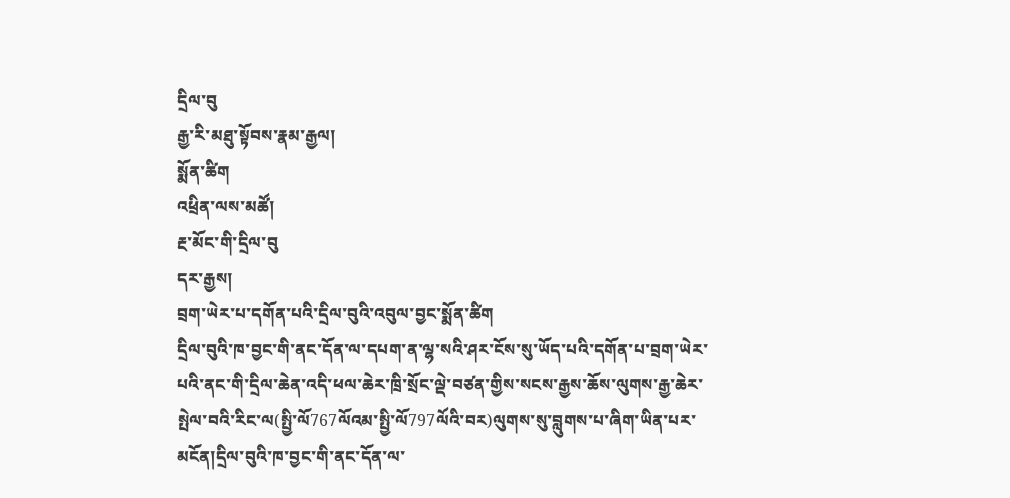དྲིལ་བུ
རྒྱ་རི་མཐུ་སྟོབས་རྣམ་རྒྱལ།
སྨོན་ཚིག
འཕྲིན་ལས་མཚོ།
རྔ་མོང་གི་དྲིལ་བུ
དར་རྒྱས།
བྲག་ཡེར་པ་དགོན་པའི་དྲིལ་བུའི་འབུལ་བྱང་སྨོན་ཚིག
དྲིལ་བུའི་ཁ་བྱང་གི་ནང་དོན་ལ་དཔག་ན་ལྷ་སའི་ཤར་ངོས་སུ་ཡོད་པའི་དགོན་པ་བྲག་ཡེར་པའི་ནང་གི་དྲིལ་ཆེན་འདི་ཕལ་ཆེར་ཁྲི་སྲོང་ལྡེ་བཙན་གྱིས་སངས་རྒྱས་ཆོས་ལུགས་རྒྱ་ཆེར་སྤེལ་བའི་རིང་ལ(སྤྱི་ལོ767ལོའམ་སྤྱི་ལོ797ལོའི་བར)ལུགས་སུ་བླུགས་པ་ཞིག་ཡིན་པར་མངོན།དྲིལ་བུའི་ཁ་བྱང་གི་ནང་དོན་ལ་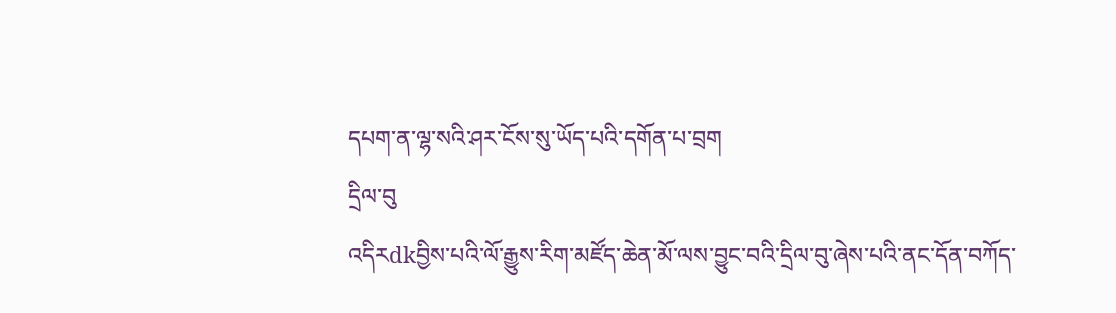དཔག་ན་ལྷ་སའི་ཤར་ངོས་སུ་ཡོད་པའི་དགོན་པ་བྲག
དྲིལ་བུ
འདིརdkབྱིས་པའི་ལོ་རྒྱུས་རིག་མཛོད་ཆེན་མོ་ལས་བྱུང་བའི་དྲིལ་བུ་ཞེས་པའི་ནང་དོན་བཀོད་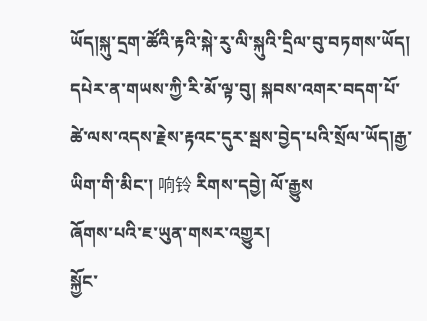ཡོད།སྐུ་དྲག་ཚོའི་རྟའི་སྐེ་རུ་ལི་སྐུའི་དྲིལ་བུ་བཏགས་ཡོད། དཔེར་ན་གཡས་ཀྱི་རི་མོ་ལྟ་བུ། སྐབས་འགར་བདག་པོ་ཚེ་ལས་འདས་རྗེས་རྟའང་དུར་སྦས་བྱེད་པའི་སྲོལ་ཡོད།རྒྱ་ཡིག་གི་མིང་། 响铃 རིགས་དབྱེ། ལོ་རྒྱུས
ཞོགས་པའི་ཇ་ཡུན་གསར་འགྱུར།
སྐྱོང་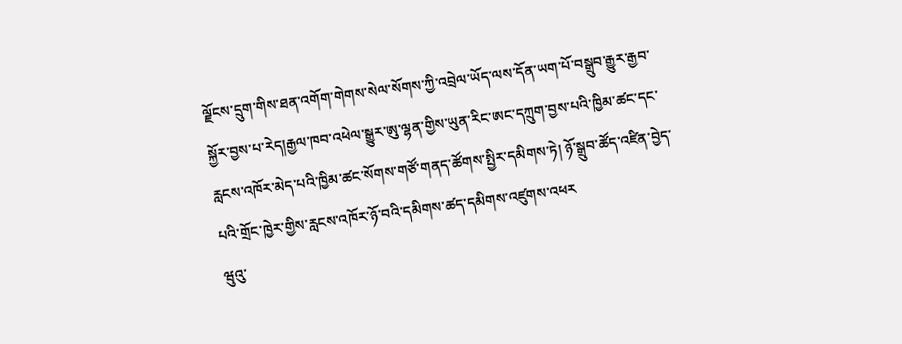ལྗོངས་དྲུག་གིས་ཐན་འགོག་གེགས་སེལ་སོགས་ཀྱི་འབྲེལ་ཡོད་ལས་དོན་ཡག་པོ་བསྒྲུབ་རྒྱུར་རྒྱབ་སྐྱོར་བྱས་པ་རེད།རྒྱལ་ཁབ་འཕེལ་སྒྱུར་ཨུ་ལྷན་གྱིས་ཡུན་རིང་ཨང་དཀྲུག་བྱས་པའི་ཁྱིམ་ཚང་དང་རླངས་འཁོར་མེད་པའི་ཁྱིམ་ཚང་སོགས་གཙོ་གནད་ཚོགས་སྤྱིར་དམིགས་ཏེ། ཉོ་སྒྲུབ་ཚོད་འཛིན་བྱེད་པའི་གྲོང་ཁྱེར་གྱིས་རླངས་འཁོར་ཉོ་བའི་དམིགས་ཚད་དམིགས་འཛུགས་འཕར
ཝུའུ་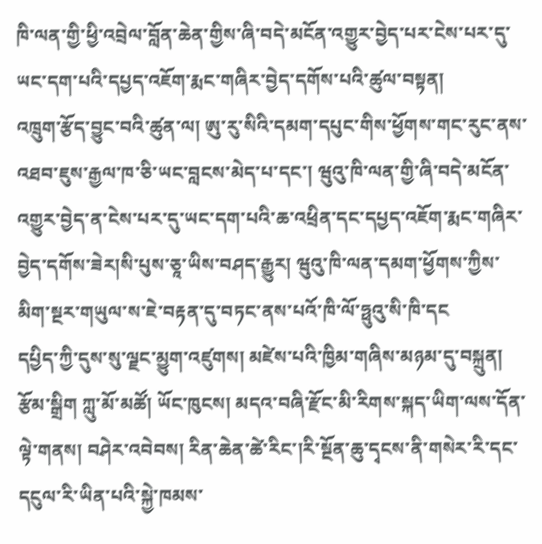ཁི་ལན་གྱི་ཕྱི་འབྲེལ་བློན་ཆེན་གྱིས་ཞི་བདེ་མངོན་འགྱུར་བྱེད་པར་ངེས་པར་དུ་ཡང་དག་པའི་དཔྱད་འཇོག་རྨང་གཞིར་བྱེད་དགོས་པའི་ཚུལ་བསྟན།
འཁྲུག་རྩོད་བྱུང་བའི་ཚུན་ལ། ཨུ་རུ་སིའི་དམག་དཔུང་གིས་ཕྱོགས་གང་རུང་ནས་འཐབ་ཇུས་རྒྱལ་ཁ་ཅི་ཡང་བླངས་མེད་པ་དང་། ཝུའུ་ཁི་ལན་གྱི་ཞི་བདེ་མངོན་འགྱུར་བྱེད་ན་ངེས་པར་དུ་ཡང་དག་པའི་ཆ་འཕྲིན་དང་དཔྱད་འཇོག་རྨང་གཞིར་བྱེད་དགོས་ཟེར།སི་པུས་ཅཱ་ཡིས་བཤད་རྒྱུར། ཝུའུ་ཁི་ལན་དམག་ཕྱོགས་ཀྱིས་མིག་སྔར་གཡུལ་ས་ཇེ་བརྟན་དུ་བཏང་ནས་པའོ་ཁི་ལོ་ཧྥུའུ་སི་ཁི་དང
དཔྱིད་ཀྱི་དུས་སུ་ལྗང་མྱུག་འཛུགས། མཛེས་པའི་ཁྱིམ་གཞིས་མཉམ་དུ་བསྐྲུན།
རྩོམ་སྒྲིག ཀླུ་མོ་མཚོ། ཡོང་ཁུངས། མདའ་བཞི་རྫོང་མི་རིགས་སྐད་ཡིག་ལས་དོན་ལྟེ་གནས། བཤེར་འབེབས། རིན་ཆེན་ཚེ་རིང་།རི་སྔོན་ཆུ་དྭངས་ནི་གསེར་རི་དང་དངུལ་རི་ཡིན་པའི་སྐྱེ་ཁམས་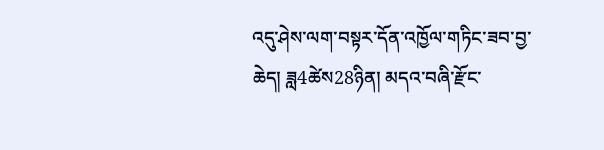འདུ་ཤེས་ལག་བསྟར་དོན་འཁྱོལ་གཏིང་ཟབ་བྱ་ཆེད། ཟླ4ཚེས28ཉིན། མདའ་བཞི་རྫོང་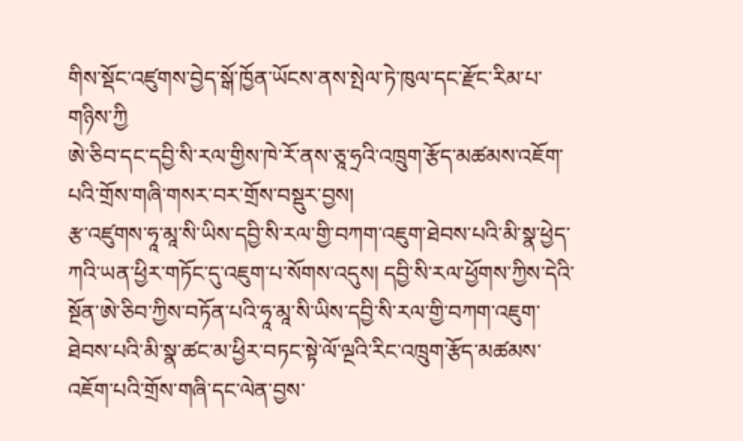གིས་སྡོང་འཛུགས་བྱེད་སྒོ་ཁྱོན་ཡོངས་ནས་སྤེལ་ཏེ་ཁུལ་དང་རྫོང་རིམ་པ་གཉིས་ཀྱི
ཨེ་ཅིབ་དང་དབྱི་སི་རལ་གྱིས་ཁེ་རོ་ནས་ཅཱ་ཧྲའི་འཁྲུག་རྩོད་མཚམས་འཇོག་པའི་གྲོས་གཞི་གསར་བར་གྲོས་བསྡུར་བྱས།
རྩ་འཛུགས་ཧཱ་མཱ་སི་ཡིས་དབྱི་སི་རལ་གྱི་བཀག་འཇུག་ཐེབས་པའི་མི་སྣ་ཕྱེད་ཀའི་ཡན་ཕྱིར་གཏོང་དུ་འཇུག་པ་སོགས་འདུས། དབྱི་སི་རལ་ཕྱོགས་ཀྱིས་དེའི་སྔོན་ཨེ་ཅིབ་ཀྱིས་བཏོན་པའི་ཧཱ་མཱ་སི་ཡིས་དབྱི་སི་རལ་གྱི་བཀག་འཇུག་ཐེབས་པའི་མི་སྣ་ཚང་མ་ཕྱིར་བཏང་སྟེ་ལོ་ལྔའི་རིང་འཁྲུག་རྩོད་མཚམས་འཇོག་པའི་གྲོས་གཞི་དང་ལེན་བྱས་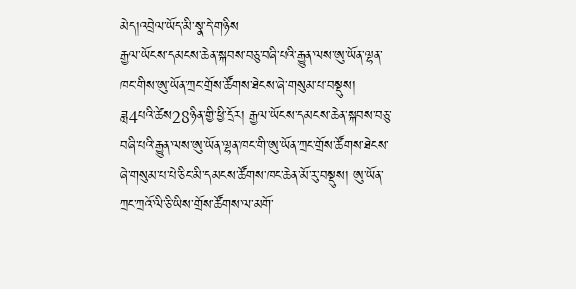མེད།འབྲེལ་ཡོད་མི་སྣ་དེ་གཉིས
རྒྱལ་ཡོངས་དམངས་ཆེན་སྐབས་བཅུ་བཞི་པའི་རྒྱུན་ལས་ཨུ་ཡོན་ལྷན་ཁང་གིས་ཨུ་ཡོན་ཀྲང་གྲོས་ཚོགས་ཐེངས་ཞེ་གསུམ་པ་བསྡུས།
ཟླ4པའི་ཚེས28ཉིན་གྱི་ཕྱི་དྲོར། རྒྱལ་ཡོངས་དམངས་ཆེན་སྐབས་བཅུ་བཞི་པའི་རྒྱུན་ལས་ཨུ་ཡོན་ལྷན་ཁང་གི་ཨུ་ཡོན་ཀྲང་གྲོས་ཚོགས་ཐེངས་ཞེ་གསུམ་པ་པེ་ཅིང་མི་དམངས་ཚོགས་ཁང་ཆེན་མོ་རུ་བསྡུས། ཨུ་ཡོན་ཀྲང་ཀྲའོ་ལི་ཅི་ཡིས་གྲོས་ཚོགས་ལ་མགོ་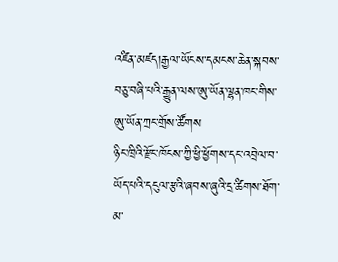འཛིན་མཛད།རྒྱལ་ཡོངས་དམངས་ཆེན་སྐབས་བཅུ་བཞི་པའི་རྒྱུན་ལས་ཨུ་ཡོན་ལྷན་ཁང་གིས་ཨུ་ཡོན་ཀྲང་གྲོས་ཚོགས
ཉིང་ཁྲིའི་རྫོང་ཁོངས་ཀྱི་ཕྱི་ཕྱོགས་དང་འབྲེལ་བ་ཡོད་པའི་དངུལ་རྩའི་ཞབས་ཞུའི་དྲ་ཚིགས་ཐོག་མ་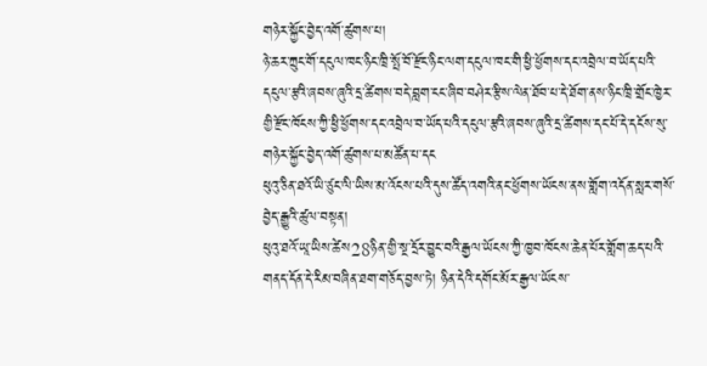གཉེར་སྐྱོང་བྱེད་འགོ་ཚུགས་པ།
ཉེ་ཆར་ཀྲུང་གོ་དངུལ་ཁང་ཉིང་ཁྲི་སྤོ་བོ་རྫོང་ཉིང་ལག་དངུལ་ཁང་གི་ཕྱི་ཕྱོགས་དང་འབྲེལ་བ་ཡོད་པའི་དངུལ་རྩའི་ཞབས་ཞུའི་དྲ་ཚིགས་བདེ་བླག་ངང་ཞིབ་བཤེར་རྩིས་ལེན་ཐོབ་པ་དེ་ཐོག་ནས་ཉིང་ཁྲི་གྲོང་ཁྱེར་གྱི་རྫོང་ཁོངས་ཀྱི་ཕྱི་ཕྱོགས་དང་འབྲེལ་བ་ཡོད་པའི་དངུལ་རྩའི་ཞབས་ཞུའི་དྲ་ཚིགས་དང་པོ་དེ་དངོས་སུ་གཉེར་སྐྱོང་བྱེད་འགོ་ཚུགས་པ་མཚོན་པ་དང
ཕུའུ་ཅིན་ཐའོ་ཡི་ཙུང་ལི་ཡིས་མ་འོངས་པའི་དུས་ཚོད་འགའི་ནང་ཕྱོགས་ཡོངས་ནས་གློག་འདོན་སླར་གསོ་བྱེད་རྒྱུའི་ཚུལ་བསྟན།
ཕུའུ་ཐའོ་ཡཱ་ཡིས་ཚེས28ཉིན་གྱི་སྔ་དྲོར་བྱུང་བའི་རྒྱལ་ཡོངས་ཀྱི་ཁྱབ་ཁོངས་ཆེན་པོར་གློག་ཆད་པའི་གནད་དོན་དེ་རིམ་བཞིན་ཐག་གཅོད་བྱས་ཏེ། ཉིན་དེའི་དགོང་མོར་རྒྱལ་ཡོངས་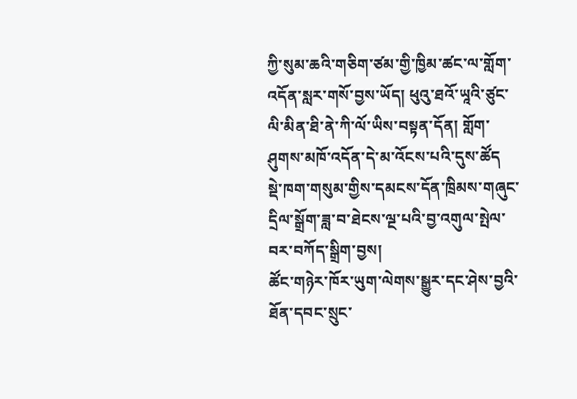ཀྱི་སུམ་ཆའི་གཅིག་ཙམ་གྱི་ཁྱིམ་ཚང་ལ་གློག་འདོན་སླར་གསོ་བྱས་ཡོད། ཕུའུ་ཐའོ་ཡཱའི་ཙུང་ལི་མིན་ཐི་ནེ་ཀི་ལོ་ཡིས་བསྟན་དོན། གློག་ཤུགས་མཁོ་འདོན་དེ་མ་འོངས་པའི་དུས་ཚོད
སྡེ་ཁག་གསུམ་གྱིས་དམངས་དོན་ཁྲིམས་གཞུང་དྲིལ་སྒྲོག་ཟླ་བ་ཐེངས་ལྔ་པའི་བྱ་འགུལ་སྤེལ་བར་བཀོད་སྒྲིག་བྱས།
ཚོང་གཉེར་ཁོར་ཡུག་ལེགས་སྒྱུར་དང་ཤེས་བྱའི་ཐོན་དབང་སྲུང་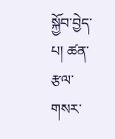སྐྱོབ་བྱེད་པ། ཚན་རྩལ་གསར་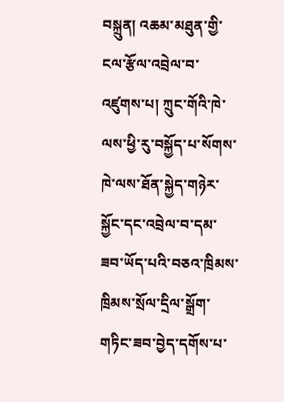བསྐྲུན། འཆམ་མཐུན་གྱི་ངལ་རྩོལ་འབྲེལ་བ་འཛུགས་པ། ཀྲུང་གོའི་ཁེ་ལས་ཕྱི་རུ་བསྐྱོད་པ་སོགས་ཁེ་ལས་ཐོན་སྐྱེད་གཉེར་སྐྱོང་དང་འབྲེལ་བ་དམ་ཟབ་ཡོད་པའི་བཅའ་ཁྲིམས་ཁྲིམས་སྲོལ་དྲིལ་སྒྲོག་གཏིང་ཟབ་བྱེད་དགོས་པ་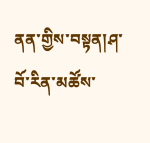ནན་གྱིས་བསྟན།ཤ་བོ་རིན་མཚོས་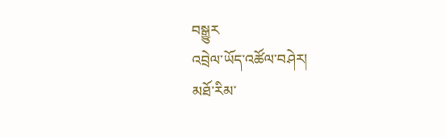བསྒྱུར
འབྲེལ་ཡོད་འཚོལ་བཤེར།
མཐོ་རིམ་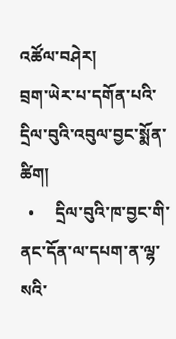འཚོལ་བཤེར།
བྲག་ཡེར་པ་དགོན་པའི་དྲིལ་བུའི་འབུལ་བྱང་སྨོན་ཚིག།
  •     དྲིལ་བུའི་ཁ་བྱང་གི་ནང་དོན་ལ་དཔག་ན་ལྷ་སའི་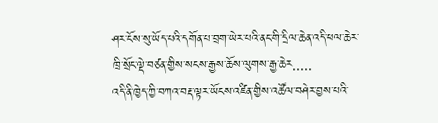ཤར་ངོས་སུ་ཡོད་པའི་དགོན་པ་བྲག་ཡེར་པའི་ནང་གི་དྲིལ་ཆེན་འདི་ཕལ་ཆེར་ཁྲི་སྲོང་ལྡེ་བཙན་གྱིས་སངས་རྒྱས་ཆོས་ལུགས་རྒྱ་ཆེར.....
འདི་ནི་ཁྱེད་ཀྱི་བཀའ་བརྡ་ལྟར་ཡོངས་འཛིན་གྱིས་འཚོལ་བཤེར་བྱས་པའི་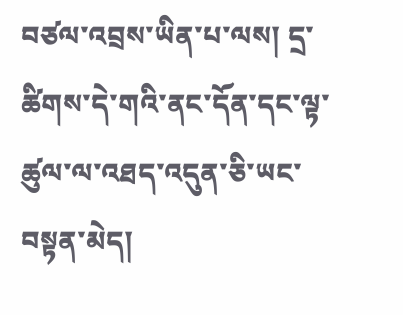བཙལ་འབྲས་ཡིན་པ་ལས། དྲ་ཚིགས་དེ་གའི་ནང་དོན་དང་ལྟ་ཚུལ་ལ་འཐད་འདུན་ཅི་ཡང་བསྟན་མེད།